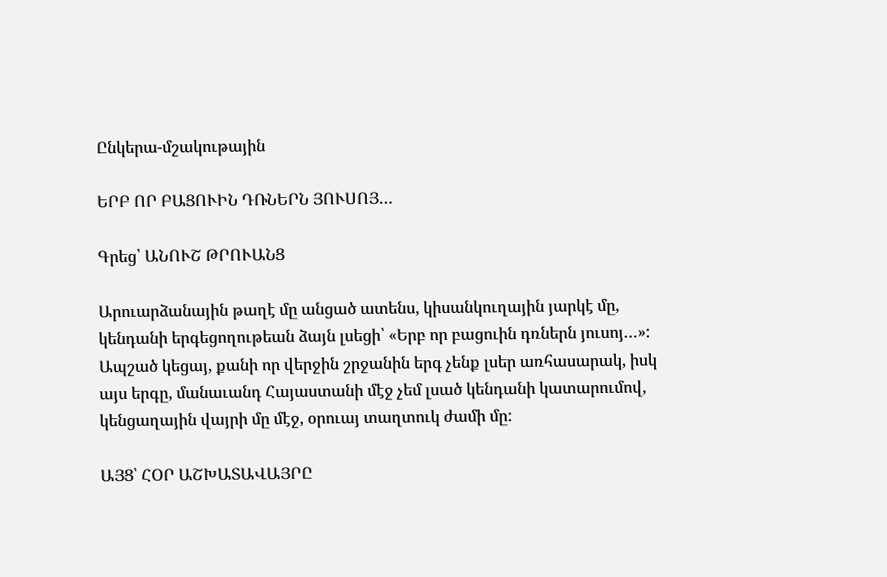Ընկերա-մշակութային

ԵՐԲ ՈՐ ԲԱՑՈՒԻՆ ԴՌՆԵՐՆ ՅՈՒՍՈՅ…

Գրեց՝ ԱՆՈՒՇ ԹՐՈՒԱՆՑ

Արուարձանային թաղէ մը անցած ատենս, կիսանկուղային յարկէ մը, կենդանի երգեցողութեան ձայն լսեցի՝ «Երբ որ բացուին դռներն յուսոյ…»: Ապշած կեցայ, քանի որ վերջին շրջանին երգ չենք լսեր առհասարակ, իսկ այս երգը, մանաւանդ Հայաստանի մէջ չեմ լսած կենդանի կատարումով, կենցաղային վայրի մը մէջ, օրուայ տաղտուկ ժամի մը:

ԱՅՑ՝ ՀՕՐ ԱՇԽԱՏԱՎԱՅՐԸ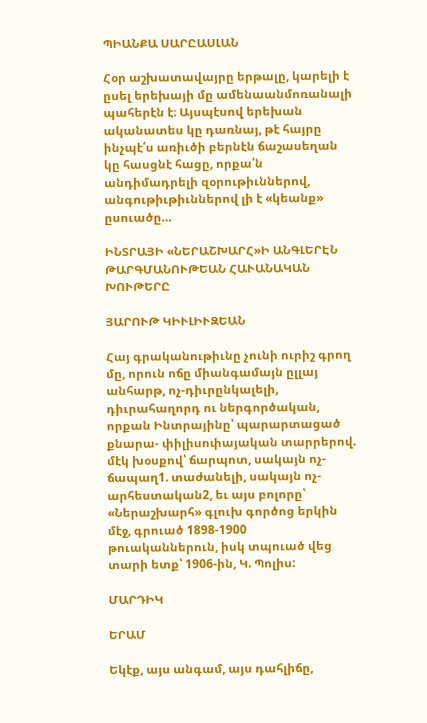ՊԻԱՆՔԱ ՍԱՐԸԱՍԼԱՆ

Հօր աշխատավայրը երթալը, կարելի է ըսել երեխայի մը ամենաանմոռանալի պահերէն է։ Այսպէսով երեխան ականատես կը դառնայ, թէ հայրը ինչպէ՛ս առիւծի բերնէն ճաշասեղան կը հասցնէ հացը, որքա՛ն անդիմադրելի զօրութիւններով, անգութիւթիւններով լի է «կեանք» ըսուածը…

ԻՆՏՐԱՅԻ «ՆԵՐԱՇԽԱՐՀ»Ի ԱՆԳԼԵՐԷՆ ԹԱՐԳՄԱՆՈՒԹԵԱՆ ՀԱՒԱՆԱԿԱՆ ԽՈՒԹԵՐԸ

ՅԱՐՈՒԹ ԿԻՒԼԻՒԶԵԱՆ

Հայ գրականութիւնը չունի ուրիշ գրող մը, որուն ոճը միանգամայն ըլլայ անհարթ, ոչ-դիւրընկալելի, դիւրահաղորդ ու ներգործական, որքան Ինտրայինը՝ պարարտացած քնարա- փիլիսոփայական տարրերով. մէկ խօսքով՝ ճարպոտ, սակայն ոչ-ճապաղ1. տաժանելի, սակայն ոչ-արհեստական2, եւ այս բոլորը՝ «Ներաշխարհ» գլուխ գործոց երկին մէջ, գրուած 1898-1900 թուականներուն, իսկ տպուած վեց տարի ետք՝ 1906-ին, Կ. Պոլիս:

ՄԱՐԴԻԿ

ԵՐԱՄ

Եկէք, այս անգամ, այս դահլիճը,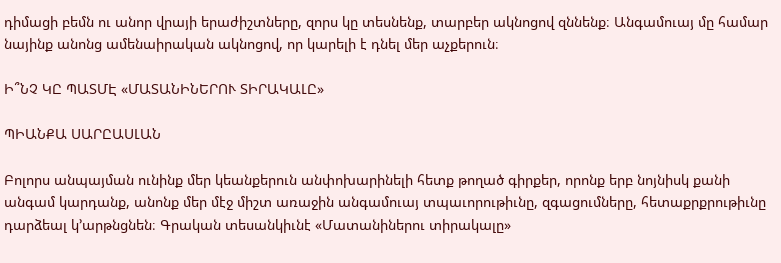դիմացի բեմն ու անոր վրայի երաժիշտները, զորս կը տեսնենք, տարբեր ակնոցով զննենք։ Անգամուայ մը համար նայինք անոնց ամենաիրական ակնոցով, որ կարելի է դնել մեր աչքերուն։

Ի՞ՆՉ ԿԸ ՊԱՏՄԷ «ՄԱՏԱՆԻՆԵՐՈՒ ՏԻՐԱԿԱԼԸ»

ՊԻԱՆՔԱ ՍԱՐԸԱՍԼԱՆ

Բոլորս անպայման ունինք մեր կեանքերուն անփոխարինելի հետք թողած գիրքեր, որոնք երբ նոյնիսկ քանի անգամ կարդանք, անոնք մեր մէջ միշտ առաջին անգամուայ տպաւորութիւնը, զգացումները, հետաքրքրութիւնը դարձեալ կ՚արթնցնեն։ Գրական տեսանկիւնէ «Մատանիներու տիրակալը»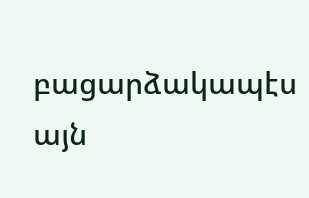բացարձակապէս այն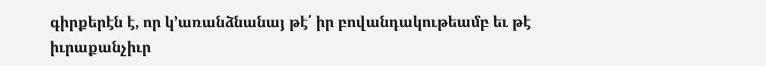գիրքերէն է, որ կ՚առանձնանայ թէ՛ իր բովանդակութեամբ եւ թէ իւրաքանչիւր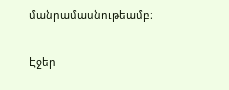մանրամասնութեամբ։

Էջեր